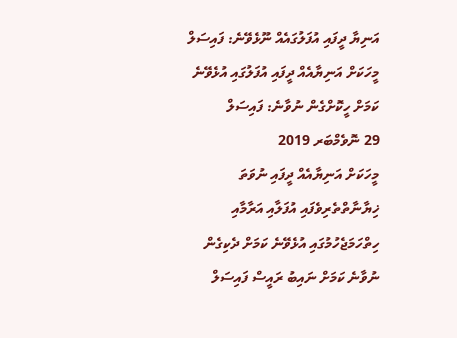އަނިޔާ ދީފައި އުފަލުގައެއް ނޫޅެވޭނެ: ފައިސަލް
މީހަކަށް އަނިޔާއެއް ދީފައި އުފަލުގައި އުޅެވޭނެ ކަމަށް ހީކޮށްގެން ނުވާނެ: ފައިސަލް
29 ނޮވެމްބަރ 2019
މީހަކަށް އަނިޔާއެއް ދީފައި ނުވަތަ ޚިޔާނާތްތެރިވެފައި އުފަލާއި އަރާމާއި ހިތްހަމަޖެހުމުގައި އުޅެވޭނެ ކަމަށް ދެކިގެން ނުވާނެ ކަމަށް ނައިބު ރައީސް ފައިސަލް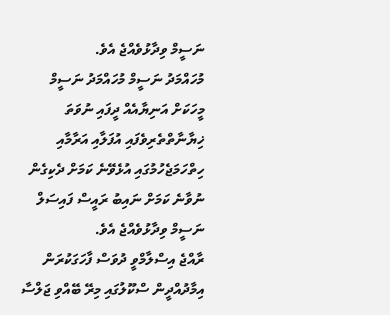ނަސީމް ވިދާޅުވެއްޖެ އެވެ.
މުހައްމަދު ނަސީމް މުހައްމަދު ނަސީމް
މީހަކަށް އަނިޔާއެއް ދީފައި ނުވަތަ ޚިޔާނާތްތެރިވެފައި އުފަލާއި އަރާމާއި ހިތްހަމަޖެހުމުގައި އުޅެވޭނެ ކަމަށް ދެކިގެން ނުވާނެ ކަމަށް ނައިބު ރައީސް ފައިސަލް ނަސީމް ވިދާޅުވެއްޖެ އެވެ.
ރާއްޖެ އިސްލާމްވީ ދުވަސް ފާހަގަކުރަން އިމާދުއްދީން ސްކޫލުގައި މިރޭ ބޭއްވި ޖަލްސާ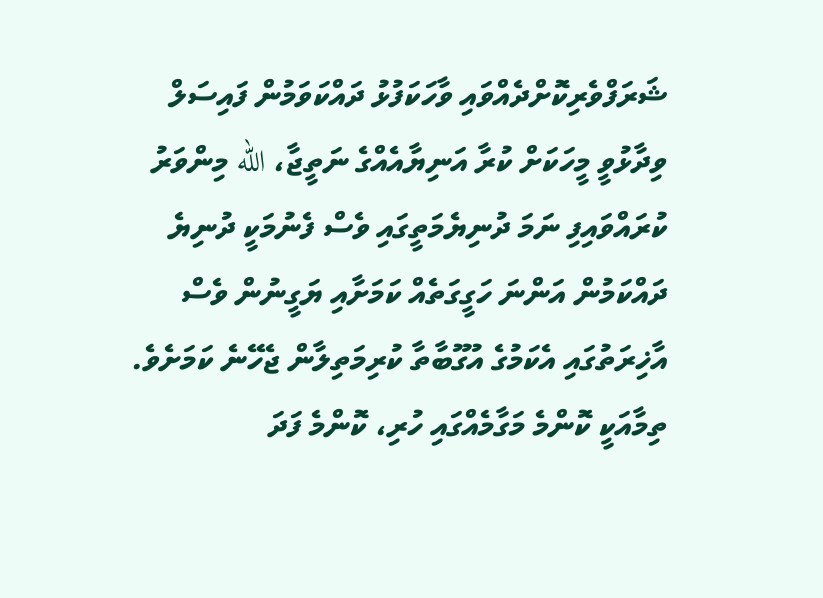ޝަރަފްވެރިކޮށްދެއްވައި ވާހަކަފުޅު ދައްކަވަމުން ފައިސަލް ވިދާޅުވީ މީހަކަށް ކުރާ އަނިޔާއެއްގެ ނަތީޖާ، الله މިންވަރު ކުރައްވައިފި ނަމަ ދުނިޔެމަތީގައި ވެސް ފެނުމަކީ ދުނިޔެ ދައްކަމުން އަންނަ ހަގީގަތެއް ކަމަށާއި ޔަގީނުން ވެސް އާޚިރަތުގައި އެކަމުގެ އުގޫބާތާ ކުރިމަތިލާން ޖެހޭނެ ކަމަށެވެ. ތިމާއަކީ ކޮންމެ މަގާމެއްގައި ހުރި، ކޮންމެ ފަދަ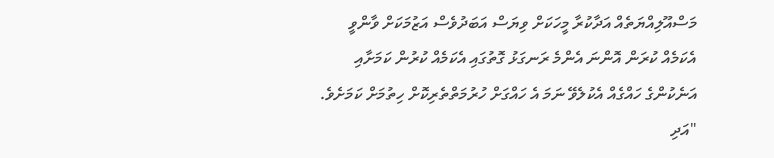މަސްއޫލިއްޔަތެއް އަދާކުރާ މީހަކަށް ވިޔަސް އަބަދުވެސް އަޒުމަކަށް ވާންވީ އެކަމެއް ކުރަން އޮންނަ އެންމެ ރަނގަޅު ގޮތުގައި އެކަމެއް ކުރުން ކަމަށާއި އަނެކުންގެ ހައްގެއް އެކުލެވޭ ނަމަ އެ ހައްގަށް ހުރުމަތްތެރިކޮށް ހިތުމަށް ކަމަށެވެ.
"އަދި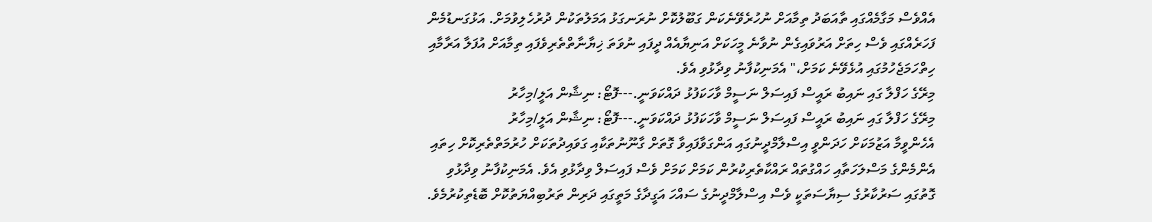އެއްވެސް މަގާމެއްގައި ތާއަބަދު ތިމާއަށް ނުހުރެވޭނެކަން ގަބޫލުކޮށް ނުރަނގަޅު އަމަލުތަކުން ދުރުހެލިވުމަށް. އަޅުގަނޑުމެން ފަހަރެއްގައި ވެސް ހިތަށް އަރުވައިގެން ނުވާނެ މީހަކަށް އަނިޔާއެއް ދީފައި ނުވަތަ ޚިޔާނާތްތެރިވެފައި ތިމާއަށް އުފަލާ އަރާމާއި ހިތްހަމަޖެހުމުގައި އުޅެވޭނެ ކަމަށް،" އެމަނިކުފާނު ވިދާޅުވި އެވެ.
މިރޭގެ ހަފްލާ ގައި ނައިބު ރައީސް ފައިސަލް ނަސީމް ވާހަކަފުޅު ދައްކަވަނީ.---ފޮޓޯ: ނިޝާން އަލީ/މިހާރު
މިރޭގެ ހަފްލާ ގައި ނައިބު ރައީސް ފައިސަލް ނަސީމް ވާހަކަފުޅު ދައްކަވަނީ.---ފޮޓޯ: ނިޝާން އަލީ/މިހާރު
އެހެންވީމާ އަޒުމަކަށް ހަދަންވީ އިސްލާމްދީނުގައި އަންގަވާފައިވާ ގޮތަށް ގާނޫނުތަކާއި ގަވައިދުތަކަށް ހުރުމަތްތެރިކޮށް ހިތައި އެންމެންގެ މަސްލަހަތާއި ހައްގުތައް ރައްކާތެރިކުރުން ކަމަށް ކަމަށް ވެސް ފައިސަލް ވިދާޅުވި އެވެ. އެމަނިކުފާނު ވިދާޅުވި ގޮތުގައި ސަރުކާރުގެ ސިޔާސަތަކީ ވެސް އިސްލާމްދީނުގެ ސައްހަ އަގީދާގެ މަތީގައި ދަރިން ތަރުބިއްޔަތުކޮށް ބޮޑެތިކުރުމެވެ.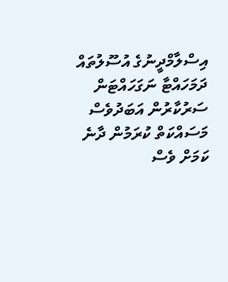އިސްލާމްދީނުގެ އުސޫލުތައް ދަމަހައްޓާ ނަގަހައްޓަން ސަރުކާރުން އަބަދުވެސް މަސައްކަތް ކުރަމުން ދާނެ ކަމަށް ވެސް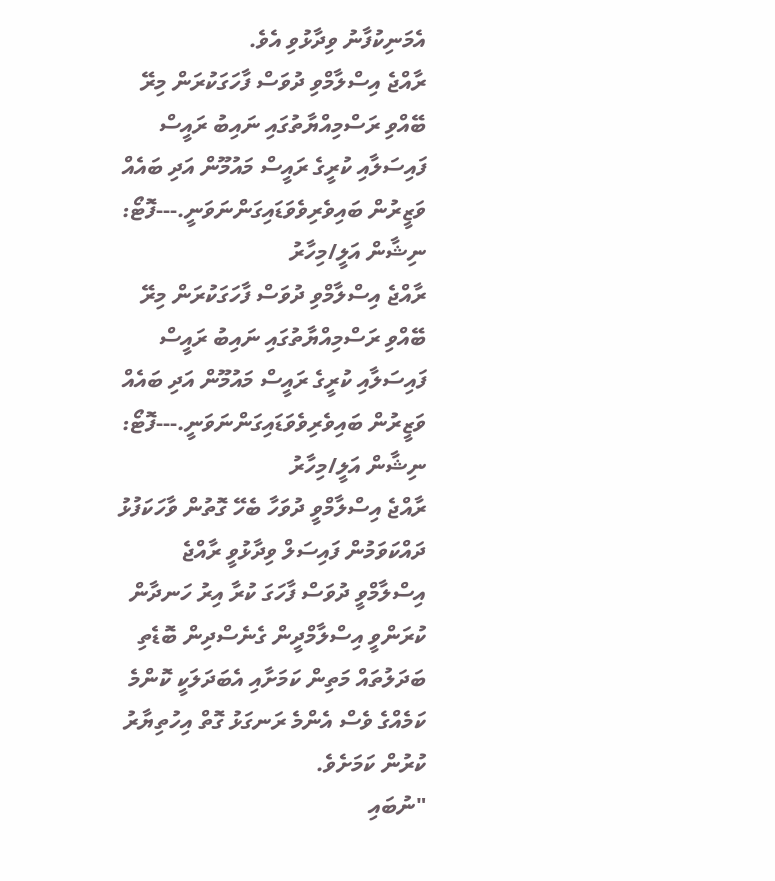އެމަނިކުފާނު ވިދާޅުވި އެވެ.
ރާއްޖެ އިސްލާމްވި ދުވަސް ފާހަގަކުރަން މިރޭ ބޭއްވި ރަސްމިއްޔާތުގައި ނައިބު ރައީސް ފައިސަލާއި ކުރީގެ ރައީސް މައުމޫން އަދި ބައެއް ވަޒީރުން ބައިވެރިވެވަޑައިގަންނަވަނީ.---ފޮޓޯ: ނިޝާން އަލީ/މިހާރު
ރާއްޖެ އިސްލާމްވި ދުވަސް ފާހަގަކުރަން މިރޭ ބޭއްވި ރަސްމިއްޔާތުގައި ނައިބު ރައީސް ފައިސަލާއި ކުރީގެ ރައީސް މައުމޫން އަދި ބައެއް ވަޒީރުން ބައިވެރިވެވަޑައިގަންނަވަނީ.---ފޮޓޯ: ނިޝާން އަލީ/މިހާރު
ރާއްޖެ އިސްލާމްވީ ދުވަހާ ބެހޭ ގޮތުން ވާހަކަފުޅު ދައްކަވަމުން ފައިސަލް ވިދާޅުވީ ރާއްޖެ އިސްލާމްވީ ދުވަސް ފާހަގަ ކުރާ އިރު ހަނދާން ކުރަންވީ އިސްލާމްދީން ގެނެސްދިން ބޮޑެތި ބަދަލުތައް މަތިން ކަމަށާއި އެބަދަލަކީ ކޮންމެ ކަމެއްގެ ވެސް އެންމެ ރަނގަޅު ގޮތް އިހުތިޔާރު ކުރުން ކަމަށެވެ.
"ނުބައި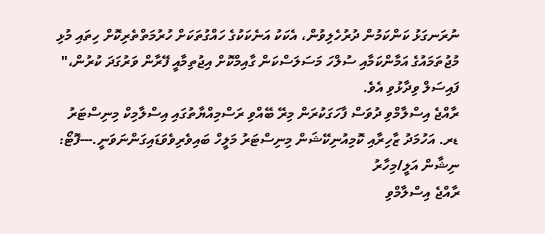ނުރަނގަޅު ކަންކަމުން ދުރުހެލިވުން، އެކަކު އަނެކަކުގެ ހައްގުތަކަށް ހުރުމަތްތެރިކޮށް ހިތައި މުޅި މުޖުތަމައުގެ އަމާންކަމާއި ސުލްހަ މަސަލަސްކަން ގާއިމްކޮށް އިޖުތިމާއީ ފޭރާން ވަރުގަދަ ކުރުން،" ފައިސަލް ވިދާޅުވި އެވެ.
ރާއްޖެ އިސްލާމްވި ދުވަސް ފާހަގަކުރަން މިރޭ ބޭއްވި ރަސްމިއްޔާތުގައި އިސްލާމިކް މިނިސްޓަރު ޑރ. އަހުމަދު ޒާހިރާއި ކޮމިއުނިކޭޝަން މިނިސްޓަރު މަލީހް ބައިވެރިވެވަޑައިގަންނަވަނީ.---ފޮޓޯ: ނިޝާން އަލީ/މިހާރު
ރާއްޖެ އިސްލާމްވި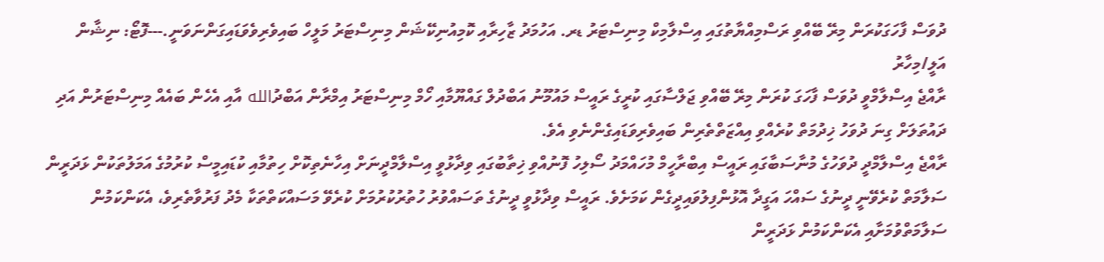ދުވަސް ފާހަގަކުރަން މިރޭ ބޭއްވި ރަސްމިއްޔާތުގައި އިސްލާމިކް މިނިސްޓަރު ޑރ. އަހުމަދު ޒާހިރާއި ކޮމިއުނިކޭޝަން މިނިސްޓަރު މަލީހް ބައިވެރިވެވަޑައިގަންނަވަނީ.---ފޮޓޯ: ނިޝާން އަލީ/މިހާރު
ރާއްޖެ އިސްލާމްވީ ދުވަސް ފާހަގަ ކުރަން މިރޭ ބޭއްވި ޖަލްސާގައި ކުރީގެ ރައީސް މައުމޫނު އަބްދުލް ގައްޔޫމާއި ހޯމް މިނިސްޓަރު އިމްރާން އަބްދުالله އާއި އެހެން ބައެއް މިނިސްޓަރުން އަދި ދައުތަލަށް ގިނަ ދުވަހު ޚިދުމަތް ކުރެއްވި އިއްޒަތްތެރިން ބައިވެރިވަޑައިގެންނެވި އެވެ.
ރާއްޖެ އިސްލާމްދީ ދުވަހުގެ މުނާސަބާގައި ރައީސް އިބްރާހީމް މުހައްމަދު ސޯލިހު ފޮނުއްވި ޚިތާބުގައި ވިދާޅުވީ އިސްލާމްދީނަށް އިހާނެތިކޮށް ހިތުމާއި ކުޑައިމީސް ކުރުމުގެ އަމަލުތަކުން ޅަދަރީން ސަލާމަތް ކުރެވޭނީ ދީނުގެ ސައްހަ އަގީދާ އޮޅުންފިލުވައިދީގެން ކަމަށެވެ. ރައީސް ވިދާޅުވީ ދީނުގެ ތަސައްވުރު ހުތުރުކުރުމަށް ކުރެވޭ މަސައްކަތްތަކާ މެދު ފަރުވާތެރިވެ، އެކަންކަމުން ސަލާމަތްވުމަށާއި އެކަންކަމުން ޅަދަރީން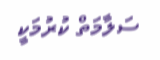ސަލާމަތް ކުރުމަކީ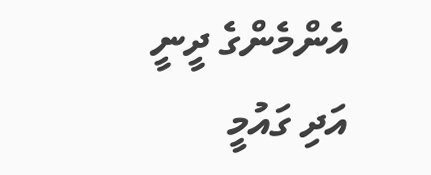އެންމެންގެ ދީނީ އަދި ގައުމީ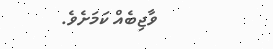ވާޖިބެއް ކަމަށެވެ.